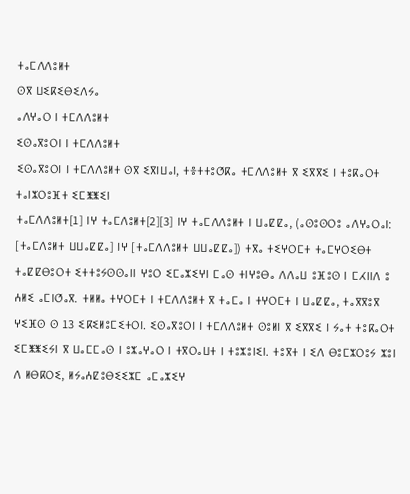ⵜⴰⵎⴷⴷⵓⵍⵜ
ⵙⴳ ⵡⵉⴽⵉⴱⵉⴷⵢⴰ
ⴰⴷⵖⴰⵔ ⵏ ⵜⵎⴷⴷⵓⵍⵜ
ⵉⵙⴰⴳⵓⵔⵏ ⵏ ⵜⵎⴷⴷⵓⵍⵜ
ⵉⵙⴰⴳⵓⵔⵏ ⵏ ⵜⵎⴷⴷⵓⵍⵜ ⵙⴳ ⵉⴳⵏⵡⴰⵏ, ⵜⴻⵜⵜⵓⵚⴽⴰ ⵜⵎⴷⴷⵓⵍⵜ ⴳ ⵉⴳⴳⵉ ⵏ ⵜⵓⴽⴰⵔⵜ ⵜⴰⵏⵣⵔⵓⴼⵜ ⵉⵎⵥⵥⵉⵏ
ⵜⴰⵎⴷⴷⵓⵍⵜ[1] ⵏⵖ ⵜⴰⵎⴷⵓⵍⵜ[2][3] ⵏⵖ ⵜⴰⵎⴷⴷⵓⵍⵜ ⵏ ⵡⴰⵇⵇⴰ, (ⴰⵙⵓⵙⵔⵓ ⴰⴷⵖⴰⵔⴰⵏ: [ⵜⴰⵎⴷⵓⵍⵜ ⵡⵡⴰⵇⵇⴰ] ⵏⵖ [ⵜⴰⵎⴷⴷⵓⵍⵜ ⵡⵡⴰⵇⵇⴰ]) ⵜⴳⴰ ⵜⵉⵖⵔⵎⵜ ⵜⴰⵎⵖⵔⵉⴱⵜ ⵜⴰⵇⵇⴱⵓⵔⵜ ⵉⵜⵜⵓⵢⵙⵙⴰⵏⵏ ⵖⵓⵔ ⵉⵎⴰⵣⵉⵖⵏ ⵎⴰⵙ ⵜⵏⵖⵓⴱⴰ ⴷⴷⴰⵡ ⵓⴼⵓⵙ ⵏ ⵎⵃⵏⵏⴷ ⵓ ⵄⵍⵉ ⴰⵎⵏⵚⴰⴳ. ⵜⵍⵍⴰ ⵜⵖⵔⵎⵜ ⵏ ⵜⵎⴷⴷⵓⵍⵜ ⴳ ⵜⴰⵎⴰ ⵏ ⵜⵖⵔⵎⵜ ⵏ ⵡⴰⵇⵇⴰ, ⵜⴰⴳⴳⵓⴳ ⵖⵉⴼⵙ ⵙ 13 ⵉⴽⵉⵍⵓⵎⵉⵜⵔⵏ. ⵉⵙⴰⴳⵓⵔⵏ ⵏ ⵜⵎⴷⴷⵓⵍⵜ ⵙⵓⵍⵏ ⴳ ⵉⴳⴳⵉ ⵏ ⵢⴰⵜ ⵜⵓⴽⴰⵔⵜ ⵉⵎⵥⵥⵉⵢⵏ ⴳ ⵡⴰⵎⵎⴰⵙ ⵏ ⵓⵣⴰⵖⴰⵔ ⵏ ⵜⴳⵔⴰⵡⵜ ⵏ ⵜⵓⵣⵓⵏⵉⵏ. ⵜⵓⴳⵜ ⵏ ⵉⴷ ⴱⵓⵎⵣⵔⵓⵢ ⵣⵓⵏ ⴷ ⵍⴱⴽⵔⵉ, ⵍⵢⴰⵄⵇⵓⴱⵉⵉⵣⵎ ⴰⵎⴰⵣⵉⵖ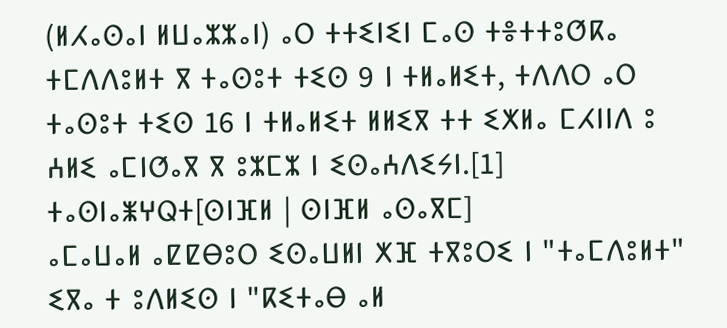(ⵍⵃⴰⵙⴰⵏ ⵍⵡⴰⵣⵣⴰⵏ) ⴰⵔ ⵜⵜⵉⵏⵉⵏ ⵎⴰⵙ ⵜⴻⵜⵜⵓⵚⴽⴰ ⵜⵎⴷⴷⵓⵍⵜ ⴳ ⵜⴰⵙⵓⵜ ⵜⵉⵙ 9 ⵏ ⵜⵍⴰⵍⵉⵜ, ⵜⴷⴷⵔ ⴰⵔ ⵜⴰⵙⵓⵜ ⵜⵉⵙ 16 ⵏ ⵜⵍⴰⵍⵉⵜ ⵍⵍⵉⴳ ⵜⵜ ⵉⵅⵍⴰ ⵎⵃⵏⵏⴷ ⵓ ⵄⵍⵉ ⴰⵎⵏⵚⴰⴳ ⴳ ⵓⵣⵎⵣ ⵏ ⵉⵙⴰⵄⴷⵉⵢⵏ.[1]
ⵜⴰⵙⵏⴰⵥⵖⵕⵜ[ⵙⵏⴼⵍ | ⵙⵏⴼⵍ ⴰⵙⴰⴳⵎ]
ⴰⵎⴰⵡⴰⵍ ⴰⵇⵇⴱⵓⵔ ⵉⵙⴰⵡⵍⵏ ⵅⴼ ⵜⴳⵓⵔⵉ ⵏ "ⵜⴰⵎⴷⵓⵍⵜ" ⵉⴳⴰ ⵜ ⵓⴷⵍⵉⵙ ⵏ "ⴽⵉⵜⴰⴱ ⴰⵍ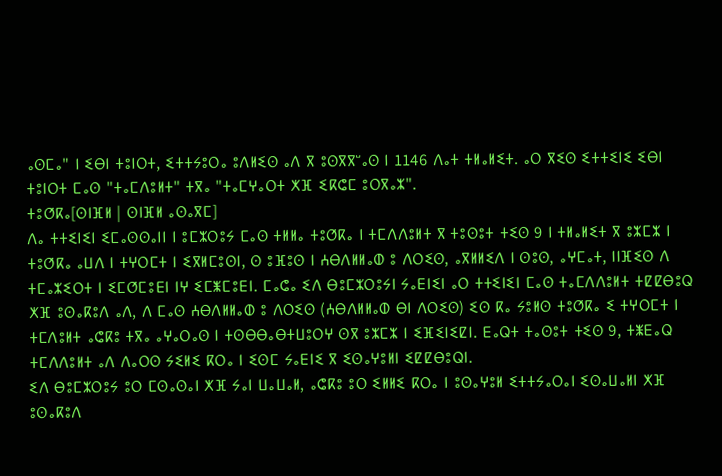ⴰⵙⵎⴰ" ⵏ ⵉⴱⵏ ⵜⵓⵏⵔⵜ, ⵉⵜⵜⵢⵓⵔⴰ ⵓⴷⵍⵉⵙ ⴰⴷ ⴳ ⵓⵙⴳⴳⵯⴰⵙ ⵏ 1146 ⴷⴰⵜ ⵜⵍⴰⵍⵉⵜ. ⴰⵔ ⴳⵉⵙ ⵉⵜⵜⵉⵏⵉ ⵉⴱⵏ ⵜⵓⵏⵔⵜ ⵎⴰⵙ "ⵜⴰⵎⴷⵓⵍⵜ" ⵜⴳⴰ "ⵜⴰⵎⵖⴰⵔⵜ ⵅⴼ ⵉⴽⵛⵎ ⵓⵔⴳⴰⵣ".
ⵜⵓⵚⴽⴰ[ⵙⵏⴼⵍ | ⵙⵏⴼⵍ ⴰⵙⴰⴳⵎ]
ⴷⴰ ⵜⵜⵉⵏⵉⵏ ⵉⵎⴰⵙⵙⴰⵏⵏ ⵏ ⵓⵎⵣⵔⵓⵢ ⵎⴰⵙ ⵜⵍⵍⴰ ⵜⵓⵚⴽⴰ ⵏ ⵜⵎⴷⴷⵓⵍⵜ ⴳ ⵜⵓⵙⵓⵜ ⵜⵉⵙ 9 ⵏ ⵜⵍⴰⵍⵉⵜ ⴳ ⵓⵣⵎⵣ ⵏ ⵜⵓⵚⴽⴰ ⴰⵡⴷ ⵏ ⵜⵖⵔⵎⵜ ⵏ ⵉⴳⵍⵎⵓⵙⵏ, ⵙ ⵓⴼⵓⵙ ⵏ ⵄⴱⴷⵍⵍⴰⵀ ⵓ ⴷⵔⵉⵙ, ⴰⴳⵍⵍⵉⴷ ⵏ ⵙⵓⵙ, ⴰⵖⵎⴰⵜ, ⵏⵏⴼⵉⵙ ⴷ ⵜⵎⴰⵣⵉⵔⵜ ⵏ ⵉⵎⵚⵎⵓⴹⵏ ⵏⵖ ⵉⵎⵥⵎⵓⴹⵏ. ⵎⴰⵛⴰ ⵉⴷ ⴱⵓⵎⵣⵔⵓⵢⵏ ⵢⴰⴹⵏⵉⵏ ⴰⵔ ⵜⵜⵉⵏⵉⵏ ⵎⴰⵙ ⵜⴰⵎⴷⴷⵓⵍⵜ ⵜⵇⵇⴱⵓⵕ ⵅⴼ ⵓⵙⴰⴽⵓⴷ ⴰⴷ, ⴷ ⵎⴰⵙ ⵄⴱⴷⵍⵍⴰⵀ ⵓ ⴷⵔⵉⵙ (ⵄⴱⴷⵍⵍⴰⵀ ⴱⵏ ⴷⵔⵉⵙ) ⵉⵙ ⴽⴰ ⵢⵓⵍⵙ ⵜⵓⵚⴽⴰ ⵉ ⵜⵖⵔⵎⵜ ⵏ ⵜⵎⴷⵓⵍⵜ ⴰⵛⴽⵓ ⵜⴳⴰ ⴰⵖⴰⵔⴰⵙ ⵏ ⵜⵙⴱⴱⴰⴱⵜⵡⵓⵔⵖ ⵙⴳ ⵓⵣⵎⵣ ⵏ ⵉⴼⵉⵏⵉⵇⵏ. ⴹⴰⵕⵜ ⵜⴰⵙⵓⵜ ⵜⵉⵙ 9, ⵜⵥⴹⴰⵕ ⵜⵎⴷⴷⵓⵍⵜ ⴰⴷ ⴷⴰⵔⵙ ⵢⵉⵍⵉ ⴽⵔⴰ ⵏ ⵉⵙⵎ ⵢⴰⴹⵏⵉ ⴳ ⵉⵙⴰⵖⵓⵍⵏ ⵉⵇⵇⴱⵓⵕⵏ.
ⵉⴷ ⴱⵓⵎⵣⵔⵓⵢ ⵓⵔ ⵎⵙⴰⵙⴰⵏ ⵅⴼ ⵢⴰⵏ ⵡⴰⵡⴰⵍ, ⴰⵛⴽⵓ ⵓⵔ ⵉⵍⵍⵉ ⴽⵔⴰ ⵏ ⵓⵙⴰⵖⵓⵍ ⵉⵜⵜⵢⴰⵔⴰⵏ ⵉⵙⴰⵡⴰⵍⵏ ⵅⴼ ⵓⵙⴰⴽⵓⴷ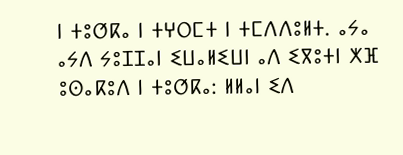ⵏ ⵜⵓⵚⴽⴰ ⵏ ⵜⵖⵔⵎⵜ ⵏ ⵜⵎⴷⴷⵓⵍⵜ. ⴰⵢⴰ ⴰⵢⴷ ⵢⵓⵊⵊⴰⵏ ⵉⵡⴰⵍⵉⵡⵏ ⴰⴷ ⵉⴳⵓⵜⵏ ⵅⴼ ⵓⵙⴰⴽⵓⴷ ⵏ ⵜⵓⵚⴽⴰ: ⵍⵍⴰⵏ ⵉⴷ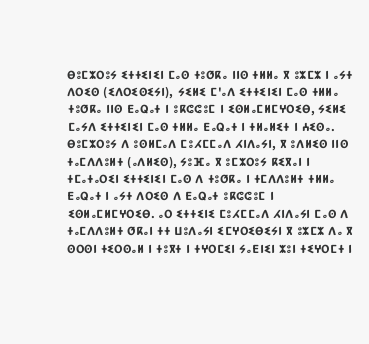ⴱⵓⵎⵣⵔⵓⵢ ⵉⵜⵜⵉⵏⵉⵏ ⵎⴰⵙ ⵜⵓⵚⴽⴰ ⵏⵏⵙ ⵜⵍⵍⴰ ⴳ ⵓⵣⵎⵣ ⵏ ⴰⵢⵜ ⴷⵔⵉⵙ (ⵉⴷⵔⵉⵙⵉⵢⵏ), ⵢⵉⵍⵉ ⵎ'ⴰⴷ ⵉⵜⵜⵉⵏⵉⵏ ⵎⴰⵙ ⵜⵍⵍⴰ ⵜⵓⵚⴽⴰ ⵏⵏⵙ ⴹⴰⵕⴰⵜ ⵏ ⵓⴽⵛⵛⵓⵎ ⵏ ⵉⵙⵍⴰⵎⵍⵎⵖⵔⵉⴱ, ⵢⵉⵍⵉ ⵎⴰⵢⴷ ⵉⵜⵜⵉⵏⵉⵏ ⵎⴰⵙ ⵜⵍⵍⴰ ⴹⴰⵕⴰⵜ ⵏ ⵜⵍⴰⵍⵉⵜ ⵏ ⵄⵉⵙⴰ.
ⴱⵓⵎⵣⵔⵓⵢ ⴷ ⵓⵙⵍⵎⴰⴷ ⵎⵓⵃⵎⵎⴰⴷ ⵃⵏⴷⴰⵢⵏ, ⴳ ⵓⴷⵍⵉⵙ ⵏⵏⵙ ⵜⴰⵎⴷⴷⵓⵍⵜ (ⴰⴷⵍⵉⵙ), ⵢⵓⴼⴰ ⴳ ⵓⵎⵣⵔⵓⵢ ⴽⵉⴳⴰⵏ ⵏ ⵜⵎⴰⵜⴰⵔⵉⵏ ⵉⵜⵜⵉⵏⵉⵏ ⵎⴰⵙ ⴷ ⵜⵓⵚⴽⴰ ⵏ ⵜⵎⴷⴷⵓⵍⵜ ⵜⵍⵍⴰ ⴹⴰⵕⴰⵜ ⵏ ⴰⵢⵜ ⴷⵔⵉⵙ ⴷ ⴹⴰⵕⴰⵜ ⵓⴽⵛⵛⵓⵎ ⵏ ⵉⵙⵍⴰⵎⵍⵎⵖⵔⵉⴱ. ⴰⵔ ⵉⵜⵜⵉⵏⵉ ⵎⵓⵃⵎⵎⴰⴷ ⵃⵏⴷⴰⵢⵏ ⵎⴰⵙ ⴷ ⵜⴰⵎⴷⴷⵓⵍⵜ ⵚⴽⴰⵏ ⵜⵜ ⵡⵓⴷⴰⵢⵏ ⵉⵎⵖⵔⵉⴱⵉⵢⵏ ⴳ ⵓⵣⵎⵣ ⴷⴰ ⴳ ⵙⵔⵙⵏ ⵜⵉⵔⵙⴰⵍ ⵏ ⵜⵓⴳⵜ ⵏ ⵜⵖⵔⵎⵉⵏ ⵢⴰⴹⵏⵉⵏ ⵣⵓⵏ ⵜⵉⵖⵔⵎⵜ ⵏ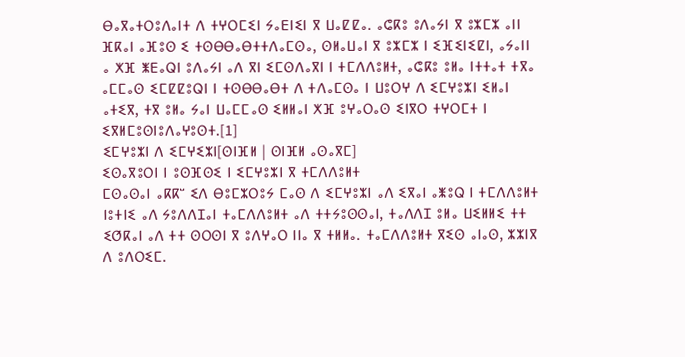ⴱⴰⴳⴰⵜⵔⵓⴷⴰⵏⵜ ⴷ ⵜⵖⵔⵎⵉⵏ ⵢⴰⴹⵏⵉⵏ ⴳ ⵡⴰⵇⵇⴰ. ⴰⵛⴽⵓ ⵓⴷⴰⵢⵏ ⴳ ⵓⵣⵎⵣ ⴰⵏⵏ ⴼⴽⴰⵏ ⴰⴼⵓⵙ ⵉ ⵜⵙⴱⴱⴰⴱⵜⵜⴷⴰⵎⵙⴰ, ⵙⵍⴰⵡⴰⵏ ⴳ ⵓⵣⵎⵣ ⵏ ⵉⴼⵉⵏⵉⵇⵏ, ⴰⵢⴰⵏⵏ ⴰ ⵅⴼ ⵥⴹⴰⵕⵏ ⵓⴷⴰⵢⵏ ⴰⴷ ⴳⵏ ⵉⵎⵙⴷⴰⴳⵏ ⵏ ⵜⵎⴷⴷⵓⵍⵜ, ⴰⵛⴽⵓ ⵓⵍⴰ ⵏⵜⵜⴰⵜ ⵜⴳⴰ ⴰⵎⵎⴰⵙ ⵉⵎⵇⵇⵓⵕⵏ ⵏ ⵜⵙⴱⴱⴰⴱⵜ ⴷ ⵜⴷⴰⵎⵙⴰ ⵏ ⵡⵓⵔⵖ ⴷ ⵉⵎⵖⵓⵣⵏ ⵉⵍⴰⵏ ⴰⵜⵉⴳ, ⵜⴳ ⵓⵍⴰ ⵢⴰⵏ ⵡⴰⵎⵎⴰⵙ ⵉⵍⵍⴰⵏ ⵅⴼ ⵓⵖⴰⵔⴰⵙ ⵉⵏⴳⵔ ⵜⵖⵔⵎⵜ ⵏ ⵉⴳⵍⵎⵓⵙⵏⵓⴷⴰⵖⵓⵙⵜ.[1]
ⵉⵎⵖⵓⵣⵏ ⴷ ⵉⵎⵖⵉⵣⵏ[ⵙⵏⴼⵍ | ⵙⵏⴼⵍ ⴰⵙⴰⴳⵎ]
ⵉⵙⴰⴳⵓⵔⵏ ⵏ ⵓⵙⴼⵙⵉ ⵏ ⵉⵎⵖⵓⵣⵏ ⴳ ⵜⵎⴷⴷⵓⵍⵜ
ⵎⵙⴰⵙⴰⵏ ⴰⴽⴽⵯ ⵉⴷ ⴱⵓⵎⵣⵔⵓⵢ ⵎⴰⵙ ⴷ ⵉⵎⵖⵓⵣⵏ ⴰⴷ ⵉⴳⴰⵏ ⴰⵥⵓⵕ ⵏ ⵜⵎⴷⴷⵓⵍⵜ ⵏⵓⵜⵏⵉ ⴰⴷ ⵢⵓⴷⴷⵊⴰⵏ ⵜⴰⵎⴷⴷⵓⵍⵜ ⴰⴷ ⵜⵜⵢⵓⵙⵙⴰⵏ, ⵜⴰⴷⴷⵊ ⵓⵍⴰ ⵡⵉⵍⵍⵉ ⵜⵜ ⵉⵚⴽⴰⵏ ⴰⴷ ⵜⵜ ⵙⵔⵙⵏ ⴳ ⵓⴷⵖⴰⵔ ⵏⵏⴰ ⴳ ⵜⵍⵍⴰ. ⵜⴰⵎⴷⴷⵓⵍⵜ ⴳⵉⵙ ⴰⵏⴰⵙ, ⵣⵣⵏⴳ ⴷ ⵓⴷⵔⵉⵎ.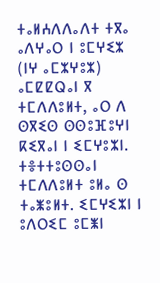ⵜⴰⵍⵄⴷⴷⴰⴷⵜ ⵜⴳⴰ ⴰⴷⵖⴰⵔ ⵏ ⵓⵎⵖⵉⵣ (ⵏⵖ ⴰⵎⵣⵖⵓⵣ) ⴰⵎⵇⵇⵕⴰⵏ ⴳ ⵜⵎⴷⴷⵓⵍⵜ, ⴰⵔ ⴷ ⵙⴳⵉⵙ ⵙⵙⵓⴼⵓⵖⵏ ⴽⵉⴳⴰⵏ ⵏ ⵉⵎⵖⵓⵣⵏ. ⵜⴻⵜⵜⵓⵙⵙⴰⵏ ⵜⵎⴷⴷⵓⵍⵜ ⵓⵍⴰ ⵙ ⵜⴰⵥⵓⵍⵜ. ⵉⵎⵖⵉⵣⵏ ⵏ ⵓⴷⵔⵉⵎ ⵓⵎⵥⵏ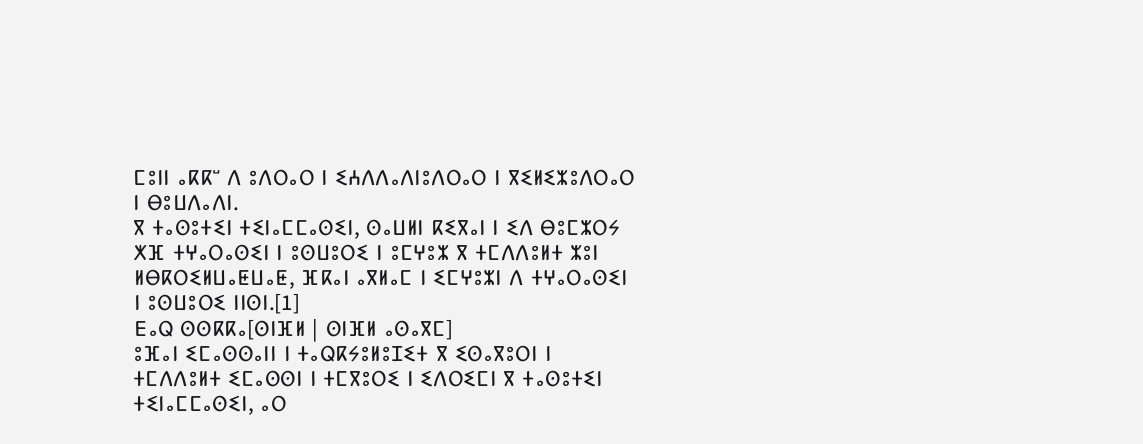ⵎⵓⵏⵏ ⴰⴽⴽⵯ ⴷ ⵓⴷⵔⴰⵔ ⵏ ⵉⵄⴷⴷⴰⴷⵏⵓⴷⵔⴰⵔ ⵏ ⴳⵉⵍⵉⵣⵓⴷⵔⴰⵔ ⵏ ⴱⵓⵡⴷⴰⴷⵏ.
ⴳ ⵜⴰⵙⵓⵜⵉⵏ ⵜⵉⵏⴰⵎⵎⴰⵙⵉⵏ, ⵙⴰⵡⵍⵏ ⴽⵉⴳⴰⵏ ⵏ ⵉⴷ ⴱⵓⵎⵣⵔⵢ ⵅⴼ ⵜⵖⴰⵔⴰⵙⵉⵏ ⵏ ⵓⵙⵡⵓⵔⵉ ⵏ ⵓⵎⵖⵓⵣ ⴳ ⵜⵎⴷⴷⵓⵍⵜ ⵣⵓⵏ ⵍⴱⴽⵔⵉⵍⵡⴰⵟⵡⴰⵟ, ⴼⴽⴰⵏ ⴰⴳⵍⴰⵎ ⵏ ⵉⵎⵖⵓⵣⵏ ⴷ ⵜⵖⴰⵔⴰⵙⵉⵏ ⵏ ⵓⵙⵡⵓⵔⵉ ⵏⵏⵙⵏ.[1]
ⴹⴰⵕ ⵙⵙⴽⴽⴰ[ⵙⵏⴼⵍ | ⵙⵏⴼⵍ ⴰⵙⴰⴳⵎ]
ⵓⴼⴰⵏ ⵉⵎⴰⵙⵙⴰⵏⵏ ⵏ ⵜⴰⵕⴽⵢⵓⵍⵓⵊⵉⵜ ⴳ ⵉⵙⴰⴳⵓⵔⵏ ⵏ ⵜⵎⴷⴷⵓⵍⵜ ⵉⵎⴰⵙⵙⵏ ⵏ ⵜⵎⴳⵓⵔⵉ ⵏ ⵉⴷⵔⵉⵎⵏ ⴳ ⵜⴰⵙⵓⵜⵉⵏ ⵜⵉⵏⴰⵎⵎⴰⵙⵉⵏ, ⴰⵔ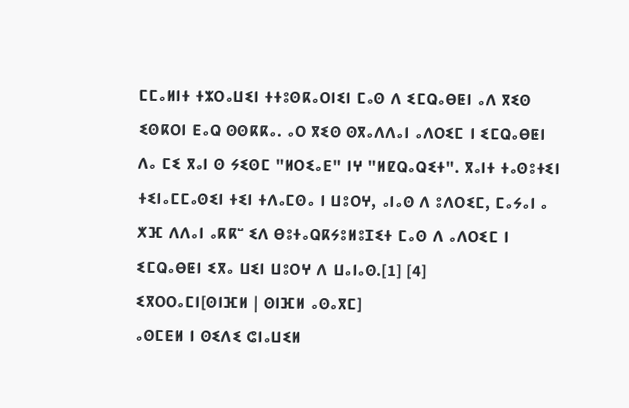ⵎⵎⴰⵍⵏⵜ ⵜⵣⵔⴰⵡⵉⵏ ⵜⵜⵓⵙⴽⴰⵔⵏⵉⵏ ⵎⴰⵙ ⴷ ⵉⵎⵕⴰⴱⵟⵏ ⴰⴷ ⴳⵉⵙ ⵉⵙⴽⵔⵏ ⴹⴰⵕ ⵙⵙⴽⴽⴰ. ⴰⵔ ⴳⵉⵙ ⵙⴳⴰⴷⴷⴰⵏ ⴰⴷⵔⵉⵎ ⵏ ⵉⵎⵕⴰⴱⵟⵏ ⴷⴰ ⵎⵉ ⴳⴰⵏ ⵙ ⵢⵉⵙⵎ "ⵍⵔⵉⴰⴹ" ⵏⵖ "ⵍⵇⵕⴰⵕⵉⵜ". ⴳⴰⵏⵜ ⵜⴰⵙⵓⵜⵉⵏ ⵜⵉⵏⴰⵎⵎⴰⵙⵉⵏ ⵜⵉⵏ ⵜⴷⴰⵎⵙⴰ ⵏ ⵡⵓⵔⵖ, ⴰⵏⴰⵙ ⴷ ⵓⴷⵔⵉⵎ, ⵎⴰⵢⴰⵏ ⴰ ⵅⴼ ⴷⴷⴰⵏ ⴰⴽⴽⵯ ⵉⴷ ⴱⵓⵜⴰⵕⴽⵢⵓⵍⵓⵊⵉⵜ ⵎⴰⵙ ⴷ ⴰⴷⵔⵉⵎ ⵏ ⵉⵎⵕⴰⴱⵟⵏ ⵉⴳⴰ ⵡⵉⵏ ⵡⵓⵔⵖ ⴷ ⵡⴰⵏⴰⵙ.[1] [4]
ⵉⴳⵔⵔⴰⵎⵏ[ⵙⵏⴼⵍ | ⵙⵏⴼⵍ ⴰⵙⴰⴳⵎ]
ⴰⵙⵎⴹⵍ ⵏ ⵙⵉⴷⵉ ⵛⵏⴰⵡⵉⵍ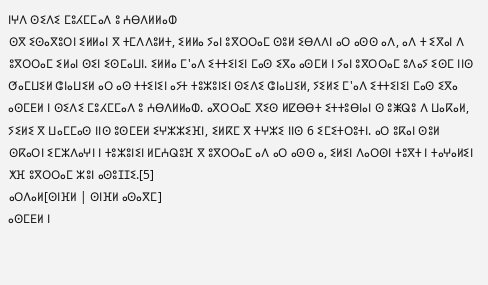ⵏⵖⴷ ⵙⵉⴷⵉ ⵎⵓⵃⵎⵎⴰⴷ ⵓ ⵄⴱⴷⵍⵍⴰⵀ
ⵙⴳ ⵉⵙⴰⴳⵓⵔⵏ ⵉⵍⵍⴰⵏ ⴳ ⵜⵎⴷⴷⵓⵍⵜ, ⵉⵍⵍⴰ ⵢⴰⵏ ⵓⴳⵔⵔⴰⵎ ⵙⵓⵍ ⵉⴱⴷⴷⵏ ⴰⵔ ⴰⵙⵙ ⴰⴷ, ⴰⴷ ⵜ ⵉⴳⴰⵏ ⴷ ⵓⴳⵔⵔⴰⵎ ⵉⵍⴰⵏ ⵙⵉⵏ ⵉⵙⵎⴰⵡⵏ. ⵉⵍⵍⴰ ⵎ'ⴰⴷ ⵉⵜⵜⵉⵏⵉⵏ ⵎⴰⵙ ⵉⴳⴰ ⴰⵙⵎⵍ ⵏ ⵢⴰⵏ ⵓⴳⵔⵔⴰⵎ ⵓⴷⴰⵢ ⵉⵙⵎ ⵏⵏⵙ ⵚⴰⵎⵡⵉⵍ ⵛⵏⴰⵡⵉⵍ ⴰⵔ ⴰⵙ ⵜⵜⵉⵏⵉⵏ ⴰⵢⵜ ⵜⵓⵣⵓⵏⵉⵏ ⵙⵉⴷⵉ ⵛⵏⴰⵡⵉⵍ, ⵢⵉⵍⵉ ⵎ'ⴰⴷ ⵉⵜⵜⵉⵏⵉⵏ ⵎⴰⵙ ⵉⴳⴰ ⴰⵙⵎⴹⵍ ⵏ ⵙⵉⴷⵉ ⵎⵓⵃⵎⵎⴰⴷ ⵓ ⵄⴱⴷⵍⵍⴰⵀ. ⴰⴳⵔⵔⴰⵎ ⴳⵉⵙ ⵍⵇⴱⴱⵜ ⵉⵜⵜⵓⴱⵏⴰⵏ ⵙ ⵓⵥⵕⵓ ⴷ ⵡⴰⴽⴰⵍ, ⵢⵉⵍⵉ ⴳ ⵡⴰⵎⵎⴰⵙ ⵏⵏⵙ ⵓⵙⵎⴹⵍ ⵉⵖⵣⵣⵉⴼⵏ, ⵉⵍⴽⵎ ⴳ ⵜⵖⵣⵉ ⵏⵏⵙ 6 ⵉⵎⵉⵜⵔⵓⵜⵏ. ⴰⵔ ⵓⴽⴰⵏ ⵙⵓⵍ ⵙⴽⴰⵔⵏ ⵉⵎⵣⴷⴰⵖⵏ ⵏ ⵜⵓⵣⵓⵏⵉⵏ ⵍⵎⵄⵕⵓⴼ ⴳ ⵓⴳⵔⵔⴰⵎ ⴰⴷ ⴰⵔ ⴰⵙⵙ ⴰ, ⵉⵍⵉⵏ ⴷⴰⵔⵙⵏ ⵜⵓⴳⵜ ⵏ ⵜⴰⵖⴰⵍⵉⵏ ⵅⴼ ⵓⴳⵔⵔⴰⵎ ⵣⵓⵏ ⴰⵙⵓⵊⵊⵉ.[5]
ⴰⵔⴷⴰⵍ[ⵙⵏⴼⵍ | ⵙⵏⴼⵍ ⴰⵙⴰⴳⵎ]
ⴰⵙⵎⴹⵍ ⵏ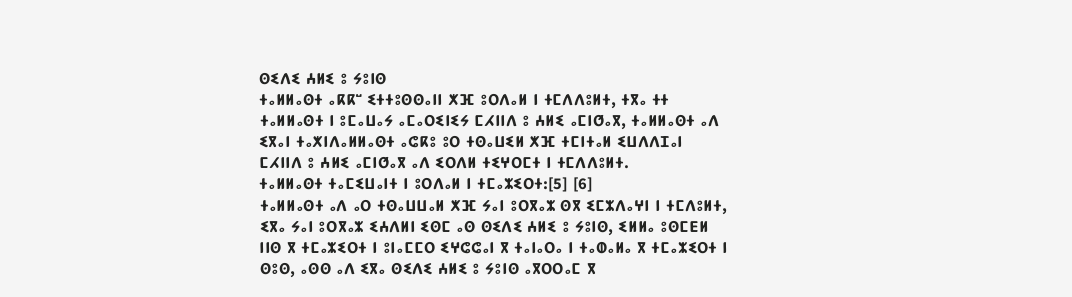ⵙⵉⴷⵉ ⵄⵍⵉ ⵓ ⵢⵓⵏⵙ
ⵜⴰⵍⵍⴰⵙⵜ ⴰⴽⴽⵯ ⵉⵜⵜⵓⵙⵙⴰⵏⵏ ⵅⴼ ⵓⵔⴷⴰⵍ ⵏ ⵜⵎⴷⴷⵓⵍⵜ, ⵜⴳⴰ ⵜⵜ ⵜⴰⵍⵍⴰⵙⵜ ⵏ ⵓⵎⴰⵡⴰⵢ ⴰⵎⴰⵔⵉⵏⵉⵢ ⵎⵃⵏⵏⴷ ⵓ ⵄⵍⵉ ⴰⵎⵏⵚⴰⴳ, ⵜⴰⵍⵍⴰⵙⵜ ⴰⴷ ⵉⴳⴰⵏ ⵜⴰⵅⵏⴷⴰⵍⵍⴰⵙⵜ ⴰⵛⴽⵓ ⵓⵔ ⵜⵙⴰⵡⵉⵍ ⵅⴼ ⵜⵎⵏⵜⴰⵍ ⵉⵡⴷⴷⵊⴰⵏ ⵎⵃⵏⵏⴷ ⵓ ⵄⵍⵉ ⴰⵎⵏⵚⴰⴳ ⴰⴷ ⵉⵔⴷⵍ ⵜⵉⵖⵔⵎⵜ ⵏ ⵜⵎⴷⴷⵓⵍⵜ.
ⵜⴰⵍⵍⴰⵙⵜ ⵜⴰⵎⵉⵡⴰⵏⵜ ⵏ ⵓⵔⴷⴰⵍ ⵏ ⵜⵎⴰⵣⵉⵔⵜ:[5] [6]
ⵜⴰⵍⵍⴰⵙⵜ ⴰⴷ ⴰⵔ ⵜⵙⴰⵡⵡⴰⵍ ⵅⴼ ⵢⴰⵏ ⵓⵔⴳⴰⵣ ⵙⴳ ⵉⵎⵣⴷⴰⵖⵏ ⵏ ⵜⵎⴷⵓⵍⵜ, ⵉⴳⴰ ⵢⴰⵏ ⵓⵔⴳⴰⵣ ⵉⵄⴷⵍⵏ ⵉⵙⵎ ⴰⵙ ⵙⵉⴷⵉ ⵄⵍⵉ ⵓ ⵢⵓⵏⵙ, ⵉⵍⵍⴰ ⵓⵙⵎⴹⵍ ⵏⵏⵙ ⴳ ⵜⵎⴰⵣⵉⵔⵜ ⵏ ⵓⵏⴰⵎⵎⵔ ⵉⵖⵛⵛⴰⵏ ⴳ ⵜⴰⵏⴰⵔⴰ ⵏ ⵜⴰⵀⴰⵍⴰ ⴳ ⵜⵎⴰⵣⵉⵔⵜ ⵏ ⵙⵓⵙ, ⴰⵙⵙ ⴰⴷ ⵉⴳⴰ ⵙⵉⴷⵉ ⵄⵍⵉ ⵓ ⵢⵓⵏⵙ ⴰⴳⵔⵔⴰⵎ ⴳ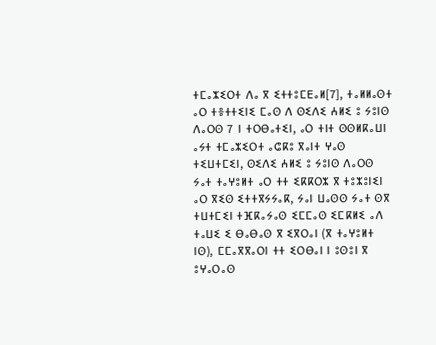ⵜⵎⴰⵣⵉⵔⵜ ⴷⴰ ⴳ ⵉⵜⵜⵓⵎⴹⴰⵍ[7], ⵜⴰⵍⵍⴰⵙⵜ ⴰⵔ ⵜⴻⵜⵜⵉⵏⵉ ⵎⴰⵙ ⴷ ⵙⵉⴷⵉ ⵄⵍⵉ ⵓ ⵢⵓⵏⵙ ⴷⴰⵔⵙ 7 ⵏ ⵜⵔⴱⴰⵜⵉⵏ, ⴰⵔ ⵜⵏⵜ ⵙⵙⵍⴽⴰⵡⵏ ⴰⵢⵜ ⵜⵎⴰⵣⵉⵔⵜ ⴰⵛⴽⵓ ⴳⴰⵏⵜ ⵖⴰⵙ ⵜⵉⵡⵜⵎⵉⵏ, ⵙⵉⴷⵉ ⵄⵍⵉ ⵓ ⵢⵓⵏⵙ ⴷⴰⵔⵙ ⵢⴰⵜ ⵜⴰⵖⵓⵍⵜ ⴰⵔ ⵜⵜ ⵉⴽⴽⵔⵣ ⴳ ⵜⵓⵣⵓⵏⵉⵏ ⴰⵔ ⴳⵉⵙ ⵉⵜⵜⴳⵢⵢⴰⴽ, ⵢⴰⵏ ⵡⴰⵙⵙ ⵢⴰⵜ ⵙⴳ ⵜⵡⵜⵎⵉⵏ ⵜⴼⴽⴰⵢⴰⵙ ⵉⵎⵎⴰⵙ ⵉⵎⴽⵍⵉ ⴰⴷ ⵜⴰⵡⵉ ⵉ ⴱⴰⴱⴰⵙ ⴳ ⵉⴳⵔⴰⵏ (ⴳ ⵜⴰⵖⵓⵍⵜ ⵏⵙ), ⵎⵎⴰⴳⴳⴰⵔⵏ ⵜⵜ ⵉⵔⴱⴰⵏ ⵏ ⵓⵙⵓⵏ ⴳ ⵓⵖⴰⵔⴰⵙ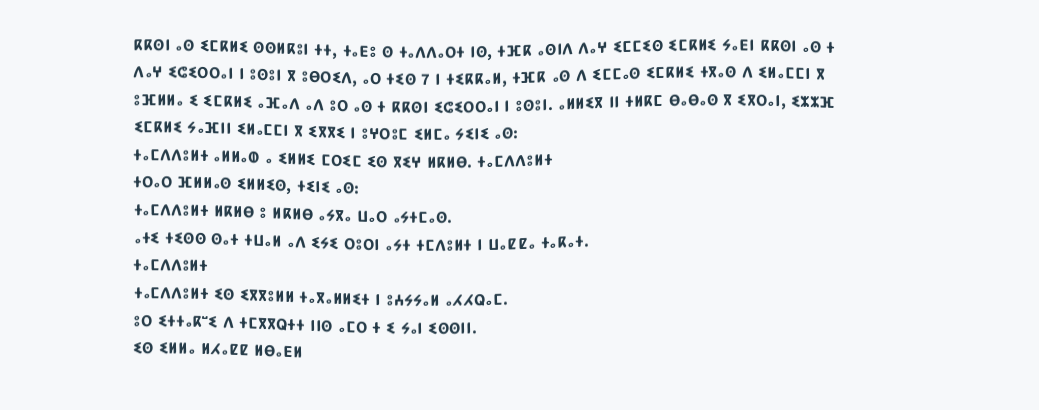ⴽⴽⵙⵏ ⴰⵙ ⵉⵎⴽⵍⵉ ⵙⵙⵍⴽⵓⵏ ⵜⵜ, ⵜⴰⴹⵓ ⵙ ⵜⴰⴷⴷⴰⵔⵜ ⵏⵙ, ⵜⴼⴽ ⴰⵙⵏⴷ ⴷⴰⵖ ⵉⵎⵎⵉⵙ ⵉⵎⴽⵍⵉ ⵢⴰⴹⵏ ⴽⴽⵙⵏ ⴰⵙ ⵜ ⴷⴰⵖ ⵉⵛⵉⵔⵔⴰⵏ ⵏ ⵓⵙⵓⵏ ⴳ ⵓⴱⵔⵉⴷ, ⴰⵔ ⵜⵉⵙ 7 ⵏ ⵜⵉⴽⴽⴰⵍ, ⵜⴼⴽ ⴰⵙ ⴷ ⵉⵎⵎⴰⵙ ⵉⵎⴽⵍⵉ ⵜⴳⴰⵙ ⴷ ⵉⵍⴰⵎⵎⵏ ⴳ ⵓⴼⵍⵍⴰ ⵉ ⵉⵎⴽⵍⵉ ⴰⴼⴰⴷ ⴰⴷ ⵓⵔ ⴰⵙ ⵜ ⴽⴽⵙⵏ ⵉⵛⵉⵔⵔⴰⵏ ⵏ ⵓⵙⵓⵏ. ⴰⵍⵍⵉⴳ ⵏⵏ ⵜⵍⴽⵎ ⴱⴰⴱⴰⵙ ⴳ ⵉⴳⵔⴰⵏ, ⵉⵣⵣⴼ ⵉⵎⴽⵍⵉ ⵢⴰⴼⵏⵏ ⵉⵍⴰⵎⵎⵏ ⴳ ⵉⴳⴳⵉ ⵏ ⵓⵖⵔⵓⵎ ⵉⵍⵎⴰ ⵢⵉⵏⵉ ⴰⵙ:
ⵜⴰⵎⴷⴷⵓⵍⵜ ⴰⵍⵍⴰⵀ ⴰ ⵉⵍⵍⵉ ⵎⵔⵉⵎ ⵉⵙ ⴳⵉⵖ ⵍⴽⵍⴱ. ⵜⴰⵎⴷⴷⵓⵍⵜ
ⵜⵔⴰⵔ ⴼⵍⵍⴰⵙ ⵉⵍⵍⵉⵙ, ⵜⵉⵏⵉ ⴰⵙ:
ⵜⴰⵎⴷⴷⵓⵍⵜ ⵍⴽⵍⴱ ⵓ ⵍⴽⵍⴱ ⴰⵢⴳⴰ ⵡⴰⵔ ⴰⵢⵜⵎⴰⵙ.
ⴰⵜⵉ ⵜⵉⵙⵙ ⵙⴰⵜ ⵜⵡⴰⵍ ⴰⴷ ⵉⵢⵉ ⵔⵓⵔⵏ ⴰⵢⵜ ⵜⵎⴷⵓⵍⵜ ⵏ ⵡⴰⵇⵇⴰ ⵜⴰⴽⴰⵜ.
ⵜⴰⵎⴷⴷⵓⵍⵜ
ⵜⴰⵎⴷⴷⵓⵍⵜ ⵉⵙ ⵉⴳⴳⵓⵍⵍ ⵜⴰⴳⴰⵍⵍⵉⵜ ⵏ ⵓⵄⵢⵢⴰⵍ ⴰⵃⵃⵕⴰⵎ.
ⵓⵔ ⵉⵜⵜⴰⴽⵯⵉ ⴷ ⵜⵎⴳⴳⵕⵜⵜ ⵏⵏⵙ ⴰⵎⵔ ⵜ ⵉ ⵢⴰⵏ ⵉⵙⵙⵏⵏ.
ⵉⵙ ⵉⵍⵍⴰ ⵍⵃⴰⵇⵇ ⵍⴱⴰⴹⵍ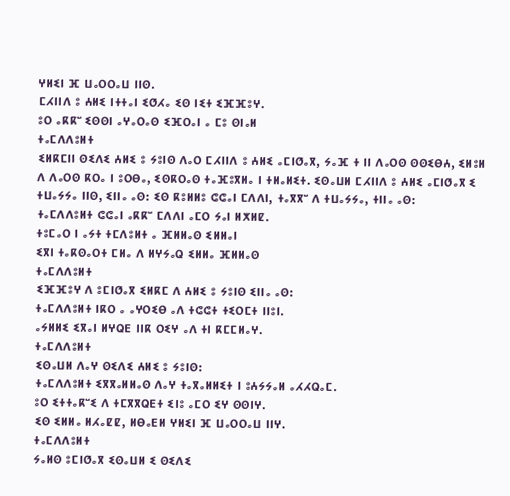ⵖⵍⵉⵏ ⴼ ⵡⴰⵔⵔⴰⵡ ⵏⵏⵙ.
ⵎⵃⵏⵏⴷ ⵓ ⵄⵍⵉ ⵏⵜⵜⴰⵏ ⵉⵚⵃⴰ ⵉⵙ ⵏⵉⵜ ⵉⴼⴼⵓⵖ.
ⵓⵔ ⴰⴽⴽⵯ ⵉⵙⵙⵏ ⴰⵖⴰⵔⴰⵙ ⵉⴼⵔⴰⵏ ⴰ ⵎⵓ ⵙⵏⴰⵍ
ⵜⴰⵎⴷⴷⵓⵍⵜ
ⵉⵍⴽⵎⵏⵏ ⵙⵉⴷⵉ ⵄⵍⵉ ⵓ ⵢⵓⵏⵙ ⴷⴰⵔ ⵎⵃⵏⵏⴷ ⵓ ⵄⵍⵉ ⴰⵎⵏⵚⴰⴳ, ⵢⴰⴼ ⵜ ⵏⵏ ⴷⴰⵔⵙ ⵙⵙⵉⴱⵄ, ⵉⵍⵓⵍ ⴷ ⴷⴰⵔⵙ ⴽⵔⴰ ⵏ ⵓⵔⴱⴰ, ⵉⵙⴽⵔⴰⵙ ⵜⴰⴼⵓⴳⵍⴰ ⵏ ⵜⵍⴰⵍⵉⵜ. ⵉⵙⴰⵡⵍ ⵎⵃⵏⵏⴷ ⵓ ⵄⵍⵉ ⴰⵎⵏⵚⴰⴳ ⵉ ⵜⵡⴰⵢⵢⴰ ⵏⵏⵙ, ⵉⵏⵏⴰ ⴰⵙ: ⵉⵙ ⴽⵓⵍⵍⵓ ⵛⵛⴰⵏ ⵎⴷⴷⵏ, ⵜⴰⴳⴳⵯ ⴷ ⵜⵡⴰⵢⵢⴰ, ⵜⵏⵏⴰ ⴰⵙ:
ⵜⴰⵎⴷⴷⵓⵍⵜ ⵛⵛⴰⵏ ⴰⴽⴽⵯ ⵎⴷⴷⵏ ⴰⵎⵔ ⵢⴰⵏ ⵍⵅⵍⵇ.
ⵜⵓⵎⴰⵔ ⵏ ⴰⵢⵜ ⵜⵎⴷⵓⵍⵜ ⴰ ⴼⵍⵍⴰⵙ ⵉⵍⵍⴰⵏ
ⵉⴳⵏ ⵜⴰⴽⵙⴰⵔⵜ ⵎⵍⴰ ⴷ ⵍⵖⵢⴰⵕ ⵉⵍⵍⴰ ⴼⵍⵍⴰⵙ
ⵜⴰⵎⴷⴷⵓⵍⵜ
ⵉⴼⴼⵓⵖ ⴷ ⵓⵎⵏⵚⴰⴳ ⵉⵍⴽⵎ ⴷ ⵄⵍⵉ ⵓ ⵢⵓⵏⵙ ⵉⵏⵏⴰ ⴰⵙ:
ⵜⴰⵎⴷⴷⵓⵍⵜ ⵏⴽⵔ ⴰ ⴰⵖⵔⵉⴱ ⴰⴷ ⵜⵛⵛⵜ ⵜⵉⵔⵎⵜ ⵏⵏⵓⵏ.
ⴰⵢⵍⵍⵉ ⵉⴳⴰⵏ ⵍⵖⵕⴹ ⵏⵏⴽ ⵔⵉⵖ ⴰⴷ ⵜⵏ ⴽⵎⵎⵍⴰⵖ.
ⵜⴰⵎⴷⴷⵓⵍⵜ
ⵉⵙⴰⵡⵍ ⴷⴰⵖ ⵙⵉⴷⵉ ⵄⵍⵉ ⵓ ⵢⵓⵏⵙ:
ⵜⴰⵎⴷⴷⵓⵍⵜ ⵉⴳⴳⴰⵍⵍⴰⵙ ⴷⴰⵖ ⵜⴰⴳⴰⵍⵍⵉⵜ ⵏ ⵓⵄⵢⵢⴰⵍ ⴰⵃⵃⵕⴰⵎ.
ⵓⵔ ⵉⵜⵜⴰⴽⵯⵉ ⴷ ⵜⵎⴳⴳⵕⴹⵜ ⵉⵏⵓ ⴰⵎⵔ ⵉⵖ ⵙⵙⵏⵖ.
ⵉⵙ ⵉⵍⵍⴰ ⵍⵃⴰⵇⵇ, ⵍⴱⴰⴹⵍ ⵖⵍⵉⵏ ⴼ ⵡⴰⵔⵔⴰⵡ ⵏⵏⵖ.
ⵜⴰⵎⴷⴷⵓⵍⵜ
ⵢⴰⵍⵙ ⵓⵎⵏⵚⴰⴳ ⵉⵙⴰⵡⵍ ⵉ ⵙⵉⴷⵉ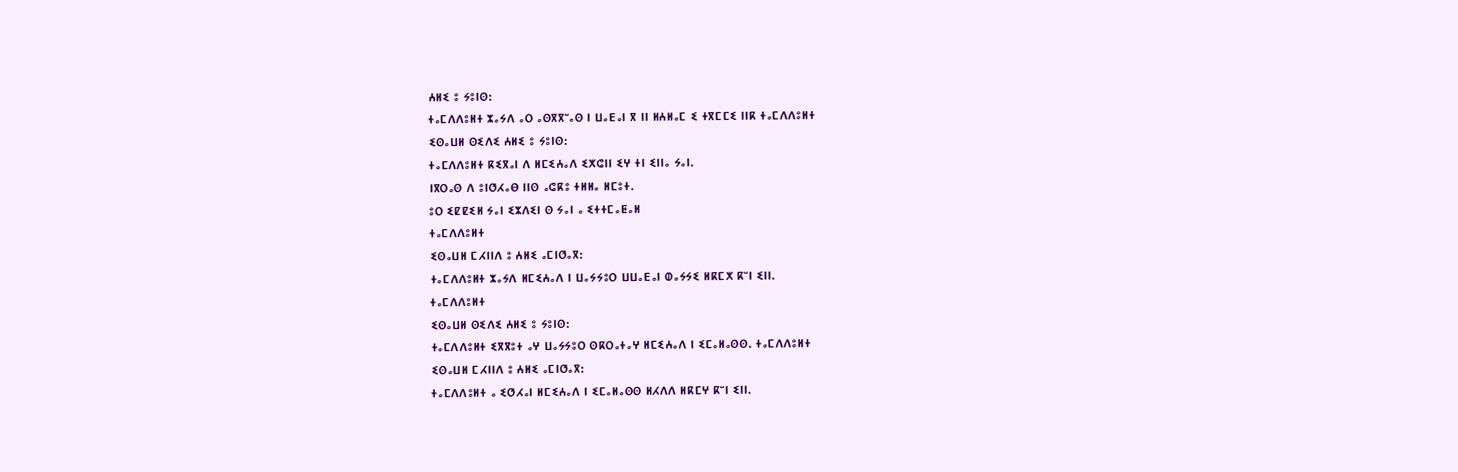ⵄⵍⵉ ⵓ ⵢⵓⵏⵙ:
ⵜⴰⵎⴷⴷⵓⵍⵜ ⵣⴰⵢⴷ ⴰⵔ ⴰⵙⴳⴳⵯⴰⵙ ⵏ ⵡⴰⴹⴰⵏ ⴳ ⵏⵏ ⵍⵄⵍⴰⵎ ⵉ ⵜⴳⵎⵎⵉ ⵏⵏⴽ ⵜⴰⵎⴷⴷⵓⵍⵜ
ⵉⵙⴰⵡⵍ ⵙⵉⴷⵉ ⵄⵍⵉ ⵓ ⵢⵓⵏⵙ:
ⵜⴰⵎⴷⴷⵓⵍⵜ ⴽⵉⴳⴰⵏ ⴷ ⵍⵎⵉⵄⴰⴷ ⵉⵅⵛⵏⵏ ⵉⵖ ⵜⵏ ⵉⵏⵏⴰ ⵢⴰⵏ.
ⵏⴳⵔⴰⵙ ⴷ ⵓⵏⵚⵃⴰⴱ ⵏⵏⵙ ⴰⵛⴽⵓ ⵜⵍⵍⴰ ⵍⵎⵓⵜ.
ⵓⵔ ⵉⵇⵇⵉⵍ ⵢⴰⵏ ⵉⵣⴷⵉⵏ ⵙ ⵢⴰⵏ ⴰ ⵉⵜⵜⵎⴰⵟⴰⵍ
ⵜⴰⵎⴷⴷⵓⵍⵜ
ⵉⵙⴰⵡⵍ ⵎⵃⵏⵏⴷ ⵓ ⵄⵍⵉ ⴰⵎⵏⵚⴰⴳ:
ⵜⴰⵎⴷⴷⵓⵍⵜ ⵣⴰⵢⴷ ⵍⵎⵉⵄⴰⴷ ⵏ ⵡⴰⵢⵢⵓⵔ ⵡⵡⴰⴹⴰⵏ ⵀⴰⵢⵢⵉ ⵍⴽⵎⵅ ⴽⵯⵏ ⵉⵏⵏ.
ⵜⴰⵎⴷⴷⵓⵍⵜ
ⵉⵙⴰⵡⵍ ⵙⵉⴷⵉ ⵄⵍⵉ ⵓ ⵢⵓⵏⵙ:
ⵜⴰⵎⴷⴷⵓⵍⵜ ⵉⴳⴳⵓⵜ ⴰⵖ ⵡⴰⵢⵢⵓⵔ ⵙⴽⵔⴰⵜⴰⵖ ⵍⵎⵉⵄⴰⴷ ⵏ ⵉⵎⴰⵍⴰⵙⵙ. ⵜⴰⵎⴷⴷⵓⵍⵜ
ⵉⵙⴰⵡⵍ ⵎⵃⵏⵏⴷ ⵓ ⵄⵍⵉ ⴰⵎⵏⵚⴰⴳ:
ⵜⴰⵎⴷⴷⵓⵍⵜ ⴰ ⵉⵚⵃⴰⵏ ⵍⵎⵉⵄⴰⴷ ⵏ ⵉⵎⴰⵍⴰⵙⵙ ⵍⵃⴷⴷ ⵍⴽⵎⵖ ⴽⵯⵏ ⵉⵏⵏ.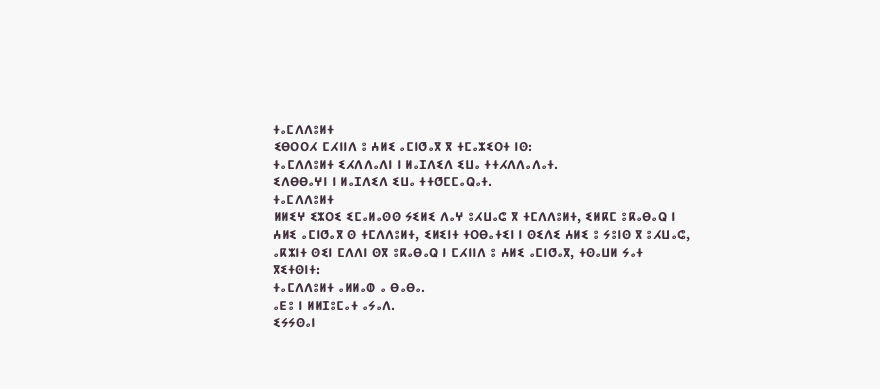ⵜⴰⵎⴷⴷⵓⵍⵜ
ⵉⴱⵔⵔⵃ ⵎⵃⵏⵏⴷ ⵓ ⵄⵍⵉ ⴰⵎⵏⵚⴰⴳ ⴳ ⵜⵎⴰⵣⵉⵔⵜ ⵏⵙ:
ⵜⴰⵎⴷⴷⵓⵍⵜ ⵉⵃⴷⴷⴰⴷⵏ ⵏ ⵍⴰⵊⴷⵉⴷ ⵉⵡⴰ ⵜⵜⵃⴷⴷⴰⴷⴰⵜ.
ⵉⴷⴱⴱⴰⵖⵏ ⵏ ⵍⴰⵊⴷⵉⴷ ⵉⵡⴰ ⵜⵜⵚⵎⵎⴰⵕⴰⵜ.
ⵜⴰⵎⴷⴷⵓⵍⵜ
ⵍⵍⵉⵖ ⵉⵣⵔⵉ ⵉⵎⴰⵍⴰⵙⵙ ⵢⵉⵍⵉ ⴷⴰⵖ ⵓⵃⵡⴰⵛ ⴳ ⵜⵎⴷⴷⵓⵍⵜ, ⵉⵍⴽⵎ ⵓⴽⴰⴱⴰⵕ ⵏ ⵄⵍⵉ ⴰⵎⵏⵚⴰⴳ ⵙ ⵜⵎⴷⴷⵓⵍⵜ, ⵉⵍⵉⵏⵜ ⵜⵔⴱⴰⵜⵉⵏ ⵏ ⵙⵉⴷⵉ ⵄⵍⵉ ⵓ ⵢⵓⵏⵙ ⴳ ⵓⵃⵡⴰⵛ, ⴰⴽⵣⵏⵜ ⵙⵉⵏ ⵎⴷⴷⵏ ⵙⴳ ⵓⴽⴰⴱⴰⵕ ⵏ ⵎⵃⵏⵏⴷ ⵓ ⵄⵍⵉ ⴰⵎⵏⵚⴰⴳ, ⵜⵙⴰⵡⵍ ⵢⴰⵜ ⴳⵉⵜⵙⵏⵜ:
ⵜⴰⵎⴷⴷⵓⵍⵜ ⴰⵍⵍⴰⵀ ⴰ ⴱⴰⴱⴰ.
ⴰⴹⵓ ⵏ ⵍⵍⵊⵓⵎⴰⵜ ⴰⵢⴰⴷ.
ⵉⵢⵢⵙⴰⵏ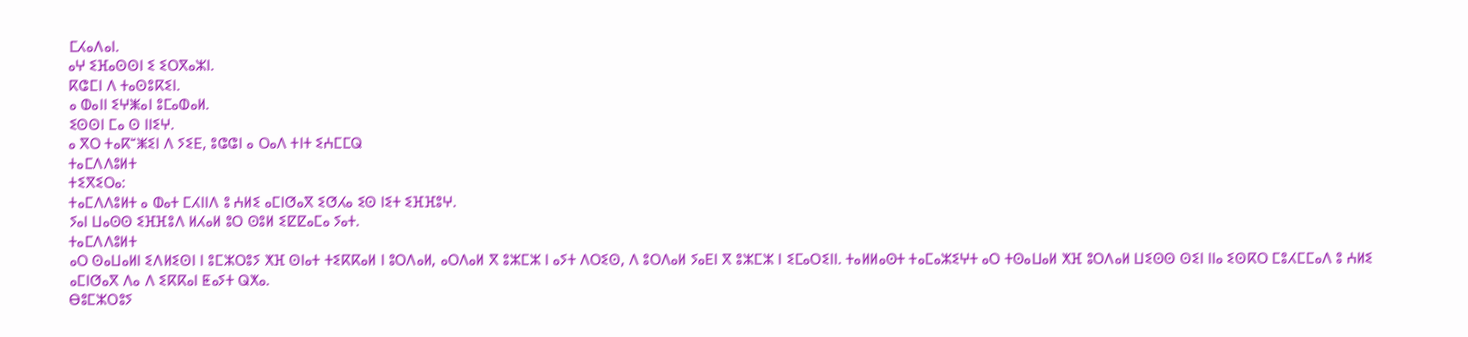ⵎⵃⴰⴷⴰⵏ.
ⴰⵖ ⵉⴼⴰⵙⵙⵏ ⵉ ⵉⵔⴳⴰⵣⵏ.
ⴽⵛⵎⵏ ⴷ ⵜⴰⵙⵓⴽⵉⵏ.
ⴰ ⵀⴰⵏⵏ ⵉⵖⵥⴰⵏ ⵓⵎⴰⵀⴰⵍ.
ⵉⵙⵙⵏ ⵎⴰ ⵙ ⵏⵏⵉⵖ.
ⴰ ⴳⵔ ⵜⴰⴽⵯⵥⵉⵏ ⴷ ⵢⵉⴹ, ⵓⵛⵛⵏ ⴰ ⵔⴰⴷ ⵜⵏⵜ ⵉⵄⵎⵎⵕ
ⵜⴰⵎⴷⴷⵓⵍⵜ
ⵜⵉⴳⵉⵔⴰ:
ⵜⴰⵎⴷⴷⵓⵍⵜ ⴰ ⵀⴰⵜ ⵎⵃⵏⵏⴷ ⵓ ⵄⵍⵉ ⴰⵎⵏⵚⴰⴳ ⵉⵚⵃⴰ ⵉⵙ ⵏⵉⵜ ⵉⴼⴼⵓⵖ.
ⵢⴰⵏ ⵡⴰⵙⵙ ⵉⴼⴼⵓⴷ ⵍⵃⴰⵍ ⵓⵔ ⵙⵓⵍ ⵉⵇⵇⴰⵎⴰ ⵢⴰⵜ.
ⵜⴰⵎⴷⴷⵓⵍⵜ
ⴰⵔ ⵙⴰⵡⴰⵍⵏ ⵉⴷⵍⵉⵙⵏ ⵏ ⵓⵎⵣⵔⵓⵢ ⵅⴼ ⵙⵏⴰⵜ ⵜⵉⴽⴽⴰⵍ ⵏ ⵓⵔⴷⴰⵍ, ⴰⵔⴷⴰⵍ ⴳ ⵓⵣⵎⵣ ⵏ ⴰⵢⵜ ⴷⵔⵉⵙ, ⴷ ⵓⵔⴷⴰⵍ ⵢⴰⴹⵏ ⴳ ⵓⵣⵎⵣ ⵏ ⵉⵎⴰⵔⵉⵏⵏ. ⵜⴰⵍⵍⴰⵙⵜ ⵜⴰⵎⴰⵣⵉⵖⵜ ⴰⵔ ⵜⵙⴰⵡⴰⵍ ⵅⴼ ⵓⵔⴷⴰⵍ ⵡⵉⵙⵙ ⵙⵉⵏ ⵏⵏⴰ ⵉⵙⴽⵔ ⵎⵓⵃⵎⵎⴰⴷ ⵓ ⵄⵍⵉ ⴰⵎⵏⵚⴰⴳ ⴷⴰ ⴷ ⵉⴽⴽⴰⵏ ⵟⴰⵢⵜ ⵕⵅⴰ.
ⴱⵓⵎⵣⵔⵓⵢ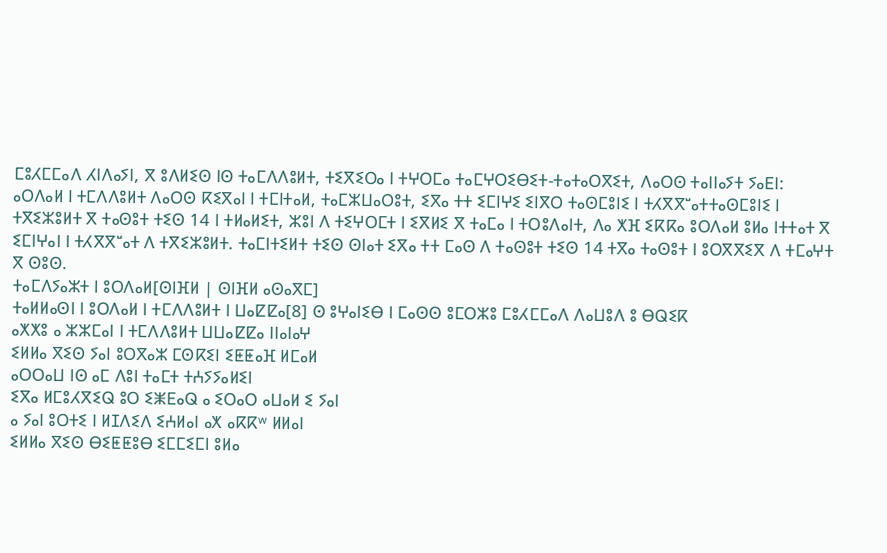ⵎⵓⵃⵎⵎⴰⴷ ⵃⵏⴷⴰⵢⵏ, ⴳ ⵓⴷⵍⵉⵙ ⵏⵙ ⵜⴰⵎⴷⴷⵓⵍⵜ, ⵜⵉⴳⵉⵔⴰ ⵏ ⵜⵖⵔⵎⴰ ⵜⴰⵎⵖⵔⵉⴱⵉⵜ-ⵜⴰⵜⴰⵔⴳⵉⵜ, ⴷⴰⵔⵙ ⵜⴰⵏⵏⴰⵢⵜ ⵢⴰⴹⵏ: ⴰⵔⴷⴰⵍ ⵏ ⵜⵎⴷⴷⵓⵍⵜ ⴷⴰⵔⵙ ⴽⵉⴳⴰⵏ ⵏ ⵜⵎⵏⵜⴰⵍ, ⵜⴰⵎⵣⵡⴰⵔⵓⵜ, ⵉⴳⴰ ⵜⵜ ⵉⵎⵏⵖⵉ ⵉⵏⴳⵔ ⵜⴰⵙⵎⵓⵏⵉ ⵏ ⵜⵃⴳⴳⵯⴰⵜⵜⴰⵙⵎⵓⵏⵉ ⵏ ⵜⴳⵉⵣⵓⵍⵜ ⴳ ⵜⴰⵙⵓⵜ ⵜⵉⵙ 14 ⵏ ⵜⵍⴰⵍⵉⵜ, ⵣⵓⵏ ⴷ ⵜⵉⵖⵔⵎⵜ ⵏ ⵉⴳⵍⵉ ⴳ ⵜⴰⵎⴰ ⵏ ⵜⵔⵓⴷⴰⵏⵜ, ⴷⴰ ⵅⴼ ⵉⴽⴽⴰ ⵓⵔⴷⴰⵍ ⵓⵍⴰ ⵏⵜⵜⴰⵜ ⴳ ⵉⵎⵏⵖⴰⵏ ⵏ ⵜⵃⴳⴳⵯⴰⵜ ⴷ ⵜⴳⵉⵣⵓⵍⵜ. ⵜⴰⵎⵏⵜⵉⵍⵜ ⵜⵉⵙ ⵙⵏⴰⵜ ⵉⴳⴰ ⵜⵜ ⵎⴰⵙ ⴷ ⵜⴰⵙⵓⵜ ⵜⵉⵙ 14 ⵜⴳⴰ ⵜⴰⵙⵓⵜ ⵏ ⵓⵔⴳⴳⵉⴳ ⴷ ⵜⵎⴰⵖⵜ ⴳ ⵙⵓⵙ.
ⵜⴰⵎⴷⵢⴰⵣⵜ ⵏ ⵓⵔⴷⴰⵍ[ⵙⵏⴼⵍ | ⵙⵏⴼⵍ ⴰⵙⴰⴳⵎ]
ⵜⴰⵍⵍⴰⵙⵏ ⵏ ⵓⵔⴷⴰⵍ ⵏ ⵜⵎⴷⴷⵓⵍⵜ ⵏ ⵡⴰⵇⵇⴰ[8] ⵙ ⵓⵖⴰⵏⵉⴱ ⵏ ⵎⴰⵙⵙ ⵓⵎⵔⵣⵓ ⵎⵓⵃⵎⵎⴰⴷ ⴷⴰⵡⵓⴷ ⵓ ⴱⵕⵉⴽ
ⴰⵅⵅⵓ ⴰ ⵣⵣⵎⴰⵏ ⵏ ⵜⵎⴷⴷⵓⵍⵜ ⵡⵡⴰⵇⵇⴰ ⵏⵏⴰⵏⴰⵖ
ⵉⵍⵍⴰ ⴳⵉⵙ ⵢⴰⵏ ⵓⵔⴳⴰⵣ ⵎⵙⴽⵉⵏ ⵉⵟⵟⴰⴼ ⵍⵎⴰⵍ
ⴰⵔⵔⴰⵡ ⵏⵙ ⴰⵎ ⴷⵓⵏ ⵜⴰⵎⵜ ⵜⵄⵢⵢⴰⵍⵉⵏ
ⵉⴳⴰ ⵍⵎⵓⵃⴳⵉⵕ ⵓⵔ ⵉⵥⴹⴰⵕ ⴰ ⵉⵔⴰⵔ ⴰⵡⴰⵍ ⵉ ⵢⴰⵏ
ⴰ ⵢⴰⵏ ⵓⵔⵜⵉ ⵏ ⵍⵊⴷⵉⴷ ⵉⵄⵍⴰⵏ ⴰⵅ ⴰⴽⴽʷ ⵍⵍⴰⵏ
ⵉⵍⵍⴰ ⴳⵉⵙ ⴱⵉⵟⵟⵓⴱ ⵉⵎⵎⵉⵎⵏ ⵓⵍⴰ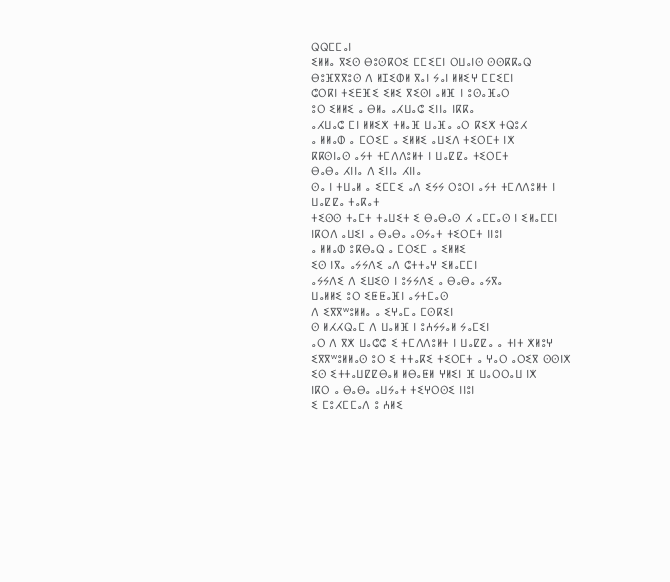ⵕⵕⵎⵎⴰⵏ
ⵉⵍⵍⴰ ⴳⵉⵙ ⴱⵓⵙⴽⵔⵉ ⵎⵎⵉⵎⵏ ⵔⵡⴰⵏⵙ ⵙⵙⴽⴽⴰⵕ
ⴱⵓⴼⴳⴳⵓⵙ ⴷ ⵍⵊⵉⵀⵍ ⴳⴰⵏ ⵢⴰⵏ ⵍⵍⵉⵖ ⵎⵎⵉⵎⵏ
ⵛⵔⴽⵏ ⵜⵉⴹⴼⵉ ⵉⵍⵉ ⴳⵉⵙⵏ ⴰⵍⴼ ⵏ ⵓⵙⴰⴼⴰⵔ
ⵓⵔ ⵉⵍⵍⵉ ⴰ ⴱⵍⴰ ⴰⵃⵡⴰⵛ ⵉⵏⵏⴰ ⵏⴽⴽⴰ
ⴰⵃⵡⴰⵛ ⵎⵏ ⵍⵍⵉⵅ ⵜⵍⴰⴼ ⵡⴰⴼⴰ ⴰⵔ ⴽⵉⵅ ⵜⵕⵓⵃ
ⴰ ⵍⵍⴰⵀ ⴰ ⵎⵔⵉⵎ ⴰ ⵉⵍⵍⵉ ⴰⵡⵉⴷ ⵜⵉⵔⵎⵜ ⵏⵅ
ⴽⴽⵙⵏⴰⵙ ⴰⵢⵜ ⵜⵎⴷⴷⵓⵍⵜ ⵏ ⵡⴰⵇⵇⴰ ⵜⵉⵔⵎⵜ
ⴱⴰⴱⴰ ⵃⵏⵏⴰ ⴷ ⵉⵏⵏⴰ ⵃⵏⵏⴰ
ⵙⴰ ⵏ ⵜⵡⴰⵍ ⴰ ⵉⵎⵎⵉ ⴰⴷ ⵉⵢⵢ ⵔⵓⵔⵏ ⴰⵢⵜ ⵜⵎⴷⴷⵓⵍⵜ ⵏ ⵡⴰⵇⵇⴰ ⵜⴰⴽⴰⵜ
ⵜⵉⵙⵙ ⵜⴰⵎⵜ ⵜⴰⵡⵉⵜ ⵉ ⴱⴰⴱⴰⵙ ⵃ ⴰⵎⵎⴰⵙ ⵏ ⵉⵍⴰⵎⵎⵏ
ⵏⴽⵔⴷ ⴰⵡⵉⵏ ⴰ ⴱⴰⴱⴰ ⴰⵙⵢⴰⵜ ⵜⵉⵔⵎⵜ ⵏⵏⵓⵏ
ⴰ ⵍⵍⴰⵀ ⵓⴽⴱⴰⵕ ⴰ ⵎⵔⵉⵎ ⴰ ⵉⵍⵍⵉ
ⵉⵙ ⵏⴳⴰ ⴰⵢⵢⴷⵉ ⴰⴷ ⵛⵜⵜⴰⵖ ⵉⵍⴰⵎⵎⵏ
ⴰⵢⵢⴷⵉ ⴷ ⵉⵡⵉⵙ ⵏ ⵓⵢⵢⴷⵉ ⴰ ⴱⴰⴱⴰ ⴰⵢⴳⴰ
ⵡⴰⵍⵍⵉ ⵓⵔ ⵉⵟⵟⴰⴼⵏ ⴰⵢⵜⵎⴰⵙ
ⴷ ⵉⴳⴳʷⵓⵍⵍⴰ ⴰ ⵉⵖⴰⵎⴰ ⵎⵙⴽⵉⵏ
ⵙ ⵍⵃⵃⵕⴰⵎ ⴷ ⵡⴰⵍⴼ ⵏ ⵓⵄⵢⵢⴰⵍ ⵢⴰⵎⵉⵏ
ⴰⵔ ⴷ ⴳⵅ ⵡⴰⵛⵛ ⵉ ⵜⵎⴷⴷⵓⵍⵜ ⵏ ⵡⴰⵇⵇⴰ ⴰ ⵜⵏⵜ ⵅⵍⵓⵖ
ⵉⴳⴳʷⵓⵍⵍⴰⵙ ⵓⵔ ⵉ ⵜⵜⴰⴽⵉ ⵜⵉⵔⵎⵜ ⴰ ⵖⴰⵔ ⴰⵔⵉⴳ ⵙⵙⵏⵅ
ⵉⵙ ⵉⵜⵜⴰⵡⵇⵇⴱⴰⵍ ⵍⴱⴰⵟⵍ ⵖⵍⵉⵏ ⴼ ⵡⴰⵔⵔⴰⵡ ⵏⵅ
ⵏⴽⵔ ⴰ ⴱⴰⴱⴰ ⴰⵡⵢⴰⵜ ⵜⵉⵖⵔⵙⵉ ⵏⵏⵓⵏ
ⵉ ⵎⵓⵃⵎⵎⴰⴷ ⵓ ⵄⵍⵉ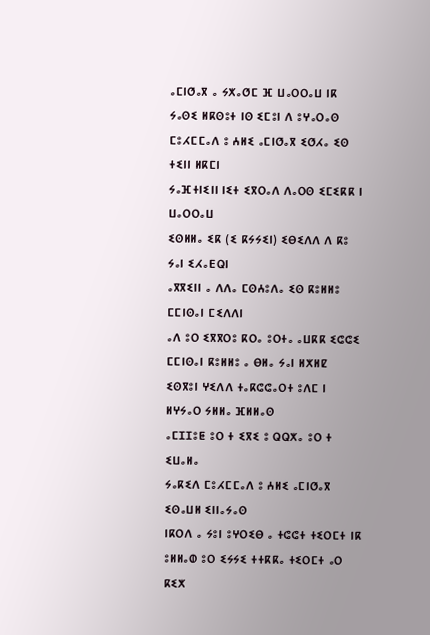ⴰⵎⵏⵚⴰⴳ ⴰ ⵢⵅⴰⵚⵎ ⴼ ⵡⴰⵔⵔⴰⵡ ⵏⴽ
ⵢⴰⵙⵉ ⵍⴽⵙⵓⵜ ⵏⵙ ⵉⵎⵓⵏ ⴷ ⵓⵖⴰⵔⴰⵙ
ⵎⵓⵃⵎⵎⴰⴷ ⵓ ⵄⵍⵉ ⴰⵎⵏⵚⴰⴳ ⵉⵚⵃⴰ ⵉⵙ ⵜⵉⵏⵏ ⵍⴽⵎⵏ
ⵢⴰⴼⵜⵏⵉⵏⵏ ⵏⵉⵜ ⵉⴳⵔⴰⴷ ⴷⴰⵔⵙ ⵉⵎⵉⴽⴽ ⵏ ⵡⴰⵔⵔⴰⵡ
ⵉⵙⵍⵍⴰ ⵉⴽ (ⵉ ⴽⵢⵢⵉⵏ) ⵉⴱⵉⴷⴷ ⴷ ⴽⵓ ⵢⴰⵏ ⵉⵃⴰⴹⵕⵏ
ⴰⴳⴳⵉⵏⵏ ⴰ ⴷⴷⴰ ⵎⵙⵄⵓⴷⴰ ⵉⵙ ⴽⵓⵍⵍⵓ ⵎⵎⵏⵙⴰⵏ ⵎⵉⴷⴷⵏ
ⴰⴷ ⵓⵔ ⵉⴳⴳⵔⵓ ⴽⵔⴰ ⵓⵔⵜⴰ ⴰⵡⴽⴽ ⵉⵛⵛⵉ
ⵎⵎⵏⵙⴰⵏ ⴽⵓⵍⵍⵓ ⴰ ⴱⵍⴰ ⵢⴰⵏ ⵍⵅⵍⵇ
ⵉⵙⴳⵓⵏ ⵖⵉⴷⴷ ⵜⴰⴽⵛⵛⴰⵔⵜ ⵓⴷⵎ ⵏ ⵍⵖⵢⴰⵔ ⵢⵍⵍⴰ ⴼⵍⵍⴰⵙ
ⴰⵎⵊⵊⵓⵟ ⵓⵔ ⵜ ⵉⴳⵉ ⵓ ⵕⵕⵅⴰ ⵓⵔ ⵜ ⵉⵡⴰⵍⴰ
ⵢⴰⴽⵉⴷ ⵎⵓⵃⵎⵎⴰⴷ ⵓ ⵄⵍⵉ ⴰⵎⵏⵚⴰⴳ ⵉⵙⴰⵡⵍ ⵉⵏⵏⴰⵢⴰⵙ
ⵏⴽⵔⴷ ⴰ ⵢⵓⵏ ⵓⵖⵔⵉⴱ ⴰ ⵜⵛⵛⵜ ⵜⵉⵔⵎⵜ ⵏⴽ
ⵓⵍⵍⴰⵀ ⵓⵔ ⵉⵢⵢⵉ ⵜⵜⴽⴽⴰ ⵜⵉⵔⵎⵜ ⴰⵔ ⴽⵉⵅ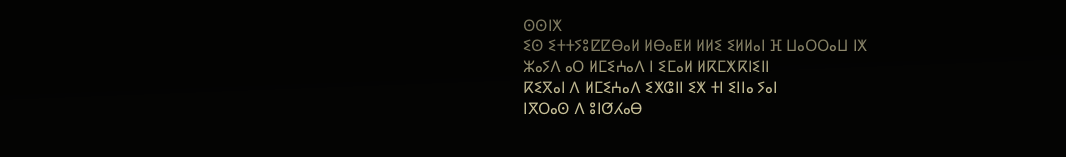ⵙⵙⵏⵅ
ⵉⵙ ⵉⵜⵜⵢⵓⵇⵇⴱⴰⵍ ⵍⴱⴰⵟⵍ ⵍⵍⵉ ⵉⵍⵍⴰⵏ ⴼ ⵡⴰⵔⵔⴰⵡ ⵏⵅ
ⵣⴰⵢⴷ ⴰⵔ ⵍⵎⵉⵄⴰⴷ ⵏ ⵉⵎⴰⵍ ⵍⴽⵎⵅⴽⵏⵉⵏⵏ
ⴽⵉⴳⴰⵏ ⴷ ⵍⵎⵉⵄⴰⴷ ⵉⵅⵛⵏⵏ ⵉⵅ ⵜⵏ ⵉⵏⵏⴰ ⵢⴰⵏ
ⵏⴳⵔⴰⵙ ⴷ ⵓⵏⵚⵃⴰⴱ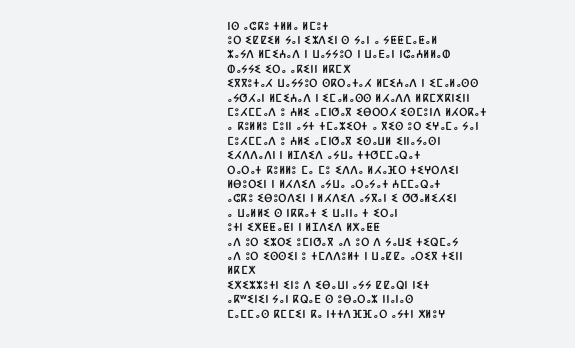ⵏⵙ ⴰⵛⴽⵓ ⵜⵍⵍⴰ ⵍⵎⵓⵜ
ⵓⵔ ⵉⵇⵇⵉⵍ ⵢⴰⵏ ⵉⵣⴷⵉⵏ ⵙ ⵢⴰⵏ ⴰ ⵢⵟⵟⵎⴰⵟⴰⵍ
ⵣⴰⵢⴷ ⵍⵎⵉⵄⴰⴷ ⵏ ⵡⴰⵢⵢⵓⵔ ⵏ ⵡⴰⴹⴰⵏ ⵏⵛⴰⵄⵍⵍⴰⵀ ⵀⴰⵢⵢⵉ ⵉⵔⴰ ⴰⴽⵉⵏⵏ ⵍⴽⵎⵅ
ⵉⴳⴳⵓⵜⴰⵃ ⵡⴰⵢⵢⵓⵔ ⵙⴽⵔⴰⵜⴰⵃ ⵍⵎⵉⵄⴰⴷ ⵏ ⵉⵎⴰⵍⴰⵙⵙ
ⴰⵢⵚⵃⴰⵏ ⵍⵎⵉⵄⴰⴷ ⵏ ⵉⵎⴰⵍⴰⵙⵙ ⵍⵃⴰⴷⴷ ⵍⴽⵎⵅⴽⵏⵉⵏⵏ
ⵎⵓⵃⵎⵎⴰⴷ ⵓ ⵄⵍⵉ ⴰⵎⵏⵚⴰⴳ ⵉⴱⵔⵔⵃ ⵉⵙⵎⵓⵏⴷ ⵍⵃⵔⴽⴰⵜ
ⴰ ⴽⵓⵍⵍⵓ ⵎⵓⵏⵏ ⴰⵢⵜ ⵜⵎⴰⵣⵉⵔⵜ ⴰ ⴳⵉⵙ ⵓⵔ ⵉⵖⴰⵎⴰ ⵢⴰⵏ
ⵎⵓⵃⵎⵎⴰⴷ ⵓ ⵄⵍⵉ ⴰⵎⵏⵚⴰⴳ ⵉⵙⴰⵡⵍ ⵉⵏⵏⴰⵢⴰⵙⵏ
ⵉⵃⴷⴷⴰⴷⵏ ⵏ ⵍⵊⴷⵉⴷ ⴰⵢⵡⴰ ⵜⵜⵚⵎⵎⴰⵕⴰⵜ
ⵔⴰⵔⴰⵜ ⴽⵓⵍⵍⵓ ⵎⴰ ⵎⵓ ⵉⴷⴷⴰ ⵍⵃⴰⴼⵔ ⵜⵉⵖⵔⴷⵉⵏ
ⵍⴱⵓⵔⵉⵏ ⵏ ⵍⵃⴷⵉⴷ ⴰⵢⵡⴰ ⴰⵔⴰⵢⴰⵜ ⵄⵎⵎⴰⵕⴰⵜ
ⴰⵛⴽⵓ ⵉⴱⵓⵔⴷⵉⵏ ⵏ ⵍⵃⴷⵉⴷ ⴰⵢⴳⴰⵏ ⵉ ⵚⵚⴰⵍⵉⵃⵉⵏ
ⴰ ⵡⴰⵍⵍⵉ ⵙ ⵏⴽⴽⴰⵜ ⵉ ⵡⴰⵏⵏⴰ ⵜ ⵉⵔⴰⵏ
ⵓⵜⵏ ⵉⵅⵟⵟⴰⵟⵏ ⵏ ⵍⵊⴷⵉⴷ ⵍⵅⴰⵟⵟ
ⴰⴷ ⵓⵔ ⵉⵣⵔⵉ ⵓⵎⵏⵚⴰⴳ ⴰⴷ ⵓⵔ ⴷ ⵢⴰⵡⵉ ⵜⵉⵕⵎⴰⵢ
ⴰⴷ ⵓⵔ ⵉⵙⵙⵉⵏ ⵓ ⵜⵎⴷⴷⵓⵍⵜ ⵏ ⵡⴰⵇⵇⴰ ⴰⵔⵉⴳ ⵜⵉⵏⵏ ⵍⴽⵎⵅ
ⵉⵅⵉⵣⵣⵓⵜⵏ ⵉⵏⵓ ⴷ ⵉⴱⴰⵡⵏ ⴰⵢⵢ ⵇⵇⴰⵕⵏ ⵏⵉⵜ
ⴰⴽʷⵉⵏⵉⵏ ⵢⴰⵏ ⴽⵕⴰⴹ ⵙ ⵓⴱⴰⵔⴰⵣ ⵏⵏⴰⵏⴰⵙ
ⵎⴰⵎⵎⴰⵙ ⴽⵎⵎⵉⵏ ⴽⴰ ⵏⵜⵜⴷⴼⴼⴰⵔ ⴰⵢⵜⵏ ⵅⵍⵓⵖ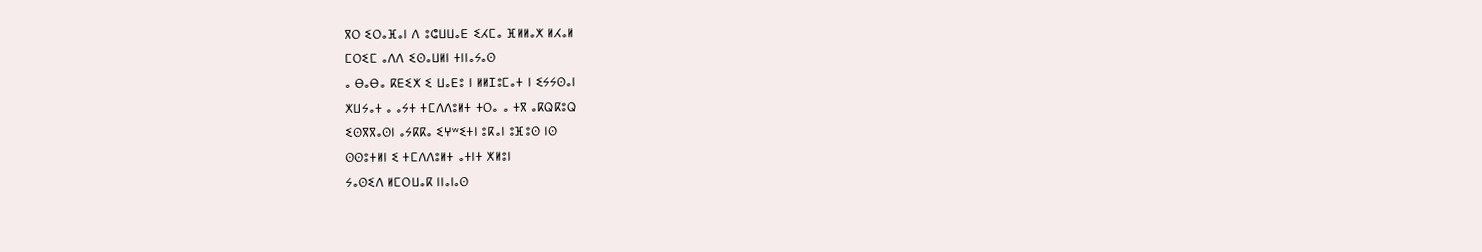ⴳⵔ ⵉⵔⴰⴼⴰⵏ ⴷ ⵓⵛⵡⵡⴰⴹ ⵉⵃⵎⴰ ⴼⵍⵍⴰⵅ ⵍⵃⴰⵍ
ⵎⵔⵉⵎ ⴰⴷⴷ ⵉⵙⴰⵡⵍⵏ ⵜⵏⵏⴰⵢⴰⵙ
ⴰ ⴱⴰⴱⴰ ⴽⴹⵉⵅ ⵉ ⵡⴰⴹⵓ ⵏ ⵍⵍⵊⵓⵎⴰⵜ ⵏ ⵉⵢⵢⵙⴰⵏ
ⵅⵡⵢⴰⵜ ⴰ ⴰⵢⵜ ⵜⵎⴷⴷⵓⵍⵜ ⵜⵔⴰ ⴰ ⵜⴳ ⴰⴽⵕⴽⵓⵕ
ⵉⵙⴳⴳⴰⵙⵏ ⴰⵢⴽⴽⴰ ⵉⵖʷⵉⵜⵏ ⵓⴽⴰⵏ ⵓⴼⵓⵙ ⵏⵙ
ⵙⵙⵓⵜⵍⵏ ⵉ ⵜⵎⴷⴷⵓⵍⵜ ⴰⵜⵏⵜ ⵅⵍⵓⵏ
ⵢⴰⵙⵉⴷ ⵍⵎⵔⵡⴰⴽ ⵏⵏⴰⵏⴰⵙ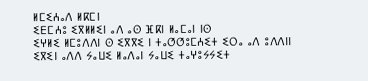ⵍⵎⵉⵄⴰⴷ ⵍⴽⵎⵏ
ⵉⴹⵎⵄⵓ ⵉⴳⵍⵍⵉⵏ ⴰⴷ ⴰⵙ ⴼⴽⵏ ⵍⴰⵎⴰⵏ ⵏⵙ
ⵉⵖⵍⵉ ⵍⵎⵓⴷⴷⵏ ⵙ ⵉⴳⴳⵉ ⵏ ⵜⴰⵚⵚⵓⵎⵄⵉⵜ ⵉⵔⴰ ⴰⴷ ⵓⴷⴷⵏⵏ
ⵉⴳⵉⵏ ⴰⴷⴷ ⵢⴰⵡⵉ ⵍⴰⴷⴰⵏ ⵢⴰⵡⵉ ⵜⴰⵖⵓⵢⵢⵉⵜ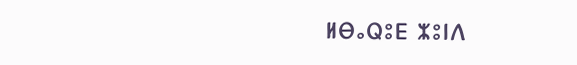ⵍⴱⴰⵕⵓⴹ ⵣⵓⵏⴷ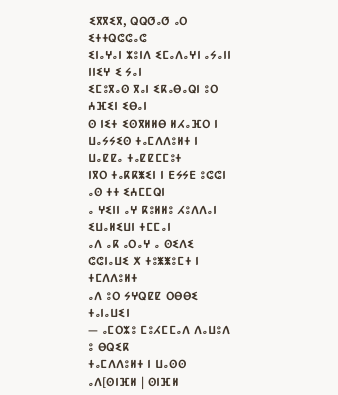ⵉⴳⴳⵉⴳ, ⵕⵕⵚⴰⵚ ⴰⵔ ⵉⵜⵜⵕⵛⵛⴰⵛ
ⵉⵏⴰⵖⴰⵏ ⵣⵓⵏⴷ ⵉⵎⴰⴷⴰⵖⵏ ⴰⵢⴰⵏⵏ ⵏⵏⵉⵖ ⵉ ⵢⴰⵏ
ⵉⵎⵓⴳⴰⵙ ⴳⴰⵏ ⵉⴽⴰⴱⴰⵕⵏ ⵓⵔ ⵄⴼⵉⵏ ⵉⴱⴰⵏ
ⵙ ⵏⵉⵜ ⵉⵙⴳⵍⵍⴱ ⵍⵃⴰⴼⵔ ⵏ ⵡⴰⵢⵢⵉⵙ ⵜⴰⵎⴷⴷⵓⵍⵜ ⵏ ⵡⴰⵇⵇⴰ ⵜⴰⵇⵇⵎⵎⵓⵜ
ⵏⴳⵔ ⵜⴰⴽⴽⵥⵉⵏ ⵏ ⴹⵢⵢⴹ ⵓⵛⵛⵏ ⴰⵙ ⵜⵜ ⵉⵄⵎⵎⵕⵏ
ⴰ ⵖⵉⵏⵏ ⴰⵖ ⴽⵓⵍⵍⵓ ⵃⵓⴷⴷⴰⵏ ⵉⵡⴰⵍⵉⵡⵏ ⵜⵎⵎⴰⵏ
ⴰⴷ ⴰⴽ ⴰⵔⴰⵖ ⴰ ⵙⵉⴷⵉ ⵛⵛⵏⴰⵡⵉ ⵅ ⵜⵓⵥⵥⵓⵎⵜ ⵏ ⵜⵎⴷⴷⵓⵍⵜ
ⴰⴷ ⵓⵔ ⵢⵖⵕⵇⵇ ⵔⴱⴱⵉ ⵜⴰⵏⴰⵡⵉⵏ
— ⴰⵎⵔⵣⵓ ⵎⵓⵃⵎⵎⴰⴷ ⴷⴰⵡⵓⴷ ⵓ ⴱⵕⵉⴽ
ⵜⴰⵎⴷⴷⵓⵍⵜ ⵏ ⵡⴰⵙⵙ ⴰⴷ[ⵙⵏⴼⵍ | ⵙⵏⴼⵍ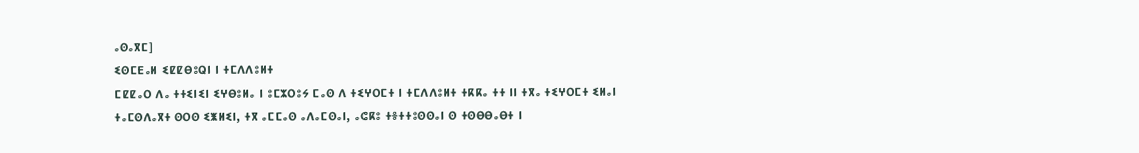ⴰⵙⴰⴳⵎ]
ⵉⵙⵎⴹⴰⵍ ⵉⵇⵇⴱⵓⵕⵏ ⵏ ⵜⵎⴷⴷⵓⵍⵜ
ⵎⵇⵇⴰⵔ ⴷⴰ ⵜⵜⵉⵏⵉⵏ ⵉⵖⴱⵓⵍⴰ ⵏ ⵓⵎⵣⵔⵓⵢ ⵎⴰⵙ ⴷ ⵜⵉⵖⵔⵎⵜ ⵏ ⵜⵎⴷⴷⵓⵍⵜ ⵜⴽⴽⴰ ⵜⵜ ⵏⵏ ⵜⴳⴰ ⵜⵉⵖⵔⵎⵜ ⵉⵍⴰⵏ ⵜⴰⵎⵙⴷⴰⴳⵜ ⵙⵔⵙ ⵉⵥⵍⵉⵏ, ⵜⴳ ⴰⵎⵎⴰⵙ ⴰⴷⴰⵎⵙⴰⵏ, ⴰⵛⴽⵓ ⵜⴻⵜⵜⵓⵙⵙⴰⵏ ⵙ ⵜⵙⴱⴱⴰⴱⵜ ⵏ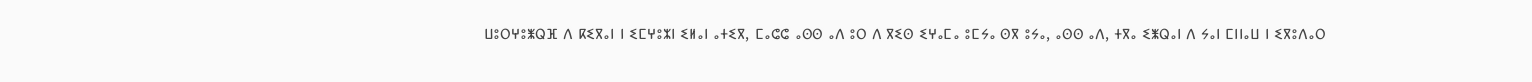ⵡⵓⵔⵖⵓⵥⵕⴼ ⴷ ⴽⵉⴳⴰⵏ ⵏ ⵉⵎⵖⵓⵣⵏ ⵉⵍⴰⵏ ⴰⵜⵉⴳ, ⵎⴰⵛⵛ ⴰⵙⵙ ⴰⴷ ⵓⵔ ⴷ ⴳⵉⵙ ⵉⵖⴰⵎⴰ ⵓⵎⵢⴰ ⵙⴳ ⵓⵢⴰ, ⴰⵙⵙ ⴰⴷ, ⵜⴳⴰ ⵉⵥⵕⴰⵏ ⴷ ⵢⴰⵏ ⵎⵏⵏⴰⵡ ⵏ ⵉⴳⵓⴷⴰⵔ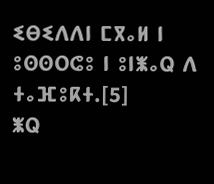ⵉⴱⵉⴷⴷⵏ ⵎⴳⴰⵍ ⵏ ⵓⵙⵙⵔⵛⵓ ⵏ ⵓⵏⵥⴰⵕ ⴷ ⵜⴰⴼⵓⴽⵜ.[5]
ⵥⵕ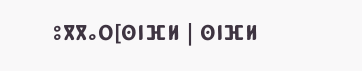ⵓⴳⴳⴰⵔ[ⵙⵏⴼⵍ | ⵙⵏⴼⵍ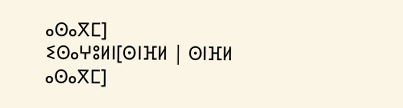ⴰⵙⴰⴳⵎ]
ⵉⵙⴰⵖⵓⵍⵏ[ⵙⵏⴼⵍ | ⵙⵏⴼⵍ ⴰⵙⴰⴳⵎ]